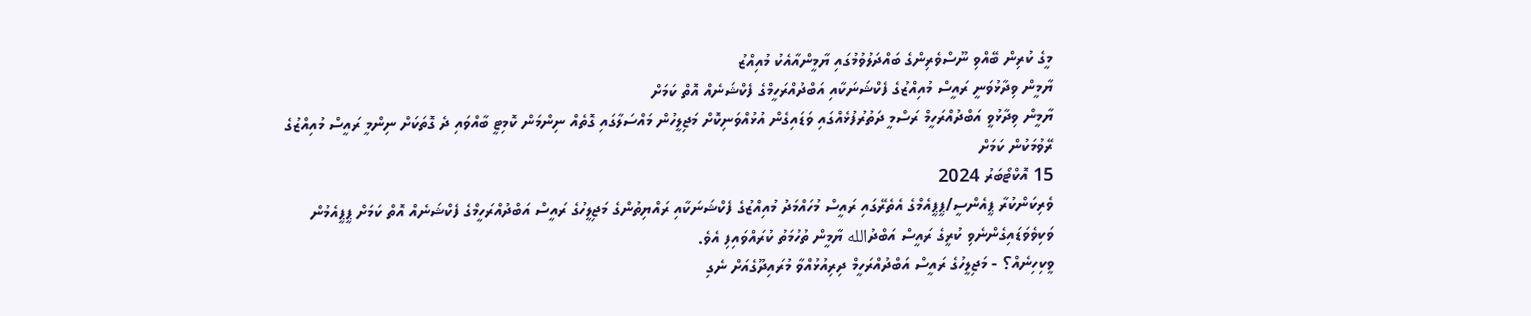މީގެ ކުރިން ބޭއްވި ނޫސްވެރިންގެ ބައްދަލުވުމުގައި ޔާމީންއާއެކު މުއިއްޒު
ޔާމީން ވިދާޅުވަނީ ރައީސް މުއިއްޒުގެ ފެކްޝަނަކާއި އަބްދުއްރަހީމްގެ ފެކްޝަނެއް އޮތް ކަމަށް
ޔާމީން ވިދާޅުވީ އަބްދުއްރަހީމް ރަސްމީ ދަތުރުފުޅެއްގައި ވަޑައިގެން އުޅުއްވަނިކޮށް މަޖިލީހުން މައްސަލާގައި ގޮތެއް ނިންމަން ކޮމިޓީ ބާއްވައި ދެ ގޮތަކަށް ނިންމީ ރައީސް މުއިއްޒުގެ ރޭވުމަކުން ކަމަށް
15 އޮކްޓޯބަރު 2024
ވެރިކަންކުރާ ޕީއެންސީ/ޕީޕީއެމްގެ އެތެރޭގައި ރައީސް މުހައްމަދު މުއިއްޒުގެ ފެކްޝަނަކާއި ރައްޔިތުންގެ މަޖިލީހުގެ ރައީސް އަބްދުއްރަހީމްގެ ފެކްޝަނެއް އޮތް ކަމަށް ޕީޕީއެމުން ވަކިވެވަޑައިގެންނެވި ކުރީގެ ރައީސް އަބްދުالله ޔާމީން ތުހުމަތު ކުރައްވައިފި އެވެ.
ވީކިހިނެއް؟ - މަޖިލީހުގެ ރައީސް އަބްދުއްރަހީމް ދިރިއުޅުއްވާ މުރައިދޫގެއަށް ނެގި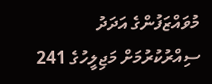މުވައްޒަފުންގެ އަދަދު ސިއްރުކުރުމަށް މަޖިލީހުގެ 241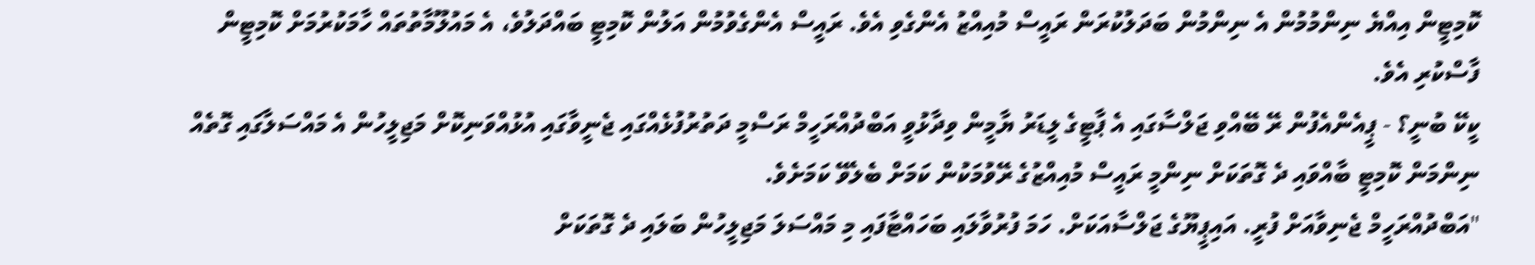ކޮމިޓީން އިއްޔެ ނިންމުމުން އެ ނިންމުން ބަދަލުކުރަން ރައީސް މުއިއްޒު އެންގެވި އެވެ. ރައީސް އެންގެވުމުން އަލުން ކޮމިޓީ ބައްދަލުވެ، އެ މައުލޫމާތުތައް ހާމަކުރުމަށް ކޮމިޓީން ފާސްކުރި އެވެ.
ކީކޭ ބުނީ؟ - ޕީއެންއެފުން ރޭ ބޭއްވި ޖަލްސާގައި އެ ޕާޓީގެ ލީޑަރު ޔާމީން ވިދާޅުވީ އަބްދުއްރަހީމް ރަސްމީ ދަތުރުފުޅެއްގައި ޖެނީވާގައި އުޅުއްވަނިކޮށް މަޖިލީހުން އެ މައްސަލާގައި ގޮތެއް ނިންމަން ކޮމިޓީ ބާއްވައި ދެ ގޮތަކަށް ނިންމީ ރައީސް މުއިއްޒުގެ ރޭވުމަކުން ކަމަށް ބެލެވޭ ކަމަށެވެ.
"އަބްދުއްރަހީމް ޖެނިވާއަށް ފުރީ. އައިޕީޔޫގެ ޖަލްސާއަކަށް. ހަމަ ފުރުވާލައި ބަހައްޓާފައި މި މައްސަލަ މަޖިލީހުން ބަލައި ދެ ގޮތަކަށް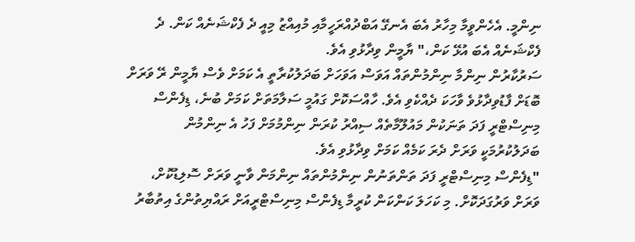ނިންމީ. އެހެންވީމާ މިހާރު އެބަ އެނގޭ އަބްދުއްރަހީމާއި މުއިއްޒު މިއީ ދެ ފެކްޝަނެއް ކަން. ދެ ފެކްޝަނެއް އެބަ އުޅޭ ކަން،" ޔާމީން ވިދާޅުވި އެވެ.
ސަރުކާރުން ނިންމާ ނިންމުންތައް އަވަސް އަވަހަށް ބަދަލުކުރާތީ އެ ކަމަށް ވެސް ޔާމީން ރޭ ވަރަށް ބޮޑަށް ފާޑުވިދާޅުވެ ވާހަކަ ދެއްކެވި އެވެ. ހާއްސަކޮށް ގައުމީ ސަލާމަތަށް ކަމަށް ބުނެ، ޑިފެންސް މިނިސްޓްރީ ފަދަ ތަނަކުން މައުލޫމާތެއް ސިއްރު ކުރަން ނިންމުމަށް ފަހު އެ ނިންމުން ބަދަލުކުރުމަކީ ވަރަށް ދެރަ ކަމެއް ކަމަށް ވިދާޅުވި އެވެ.
"ޑިފެންސް މިނިސްޓްރީ ފަދަ ތަންތަނުން ނިންމުންތައް ނިންމަން ވާނީ ވަރަށް ސޮލިޑުކޮށް، ވަރަށް ވަރުގަދަކޮށް. މި ކަހަލަ ކަންކަން ކުރީމާ ޑިފެންސް މިނިސްޓްރީއަށް ރައްޔިތުންގެ އިތުބާރު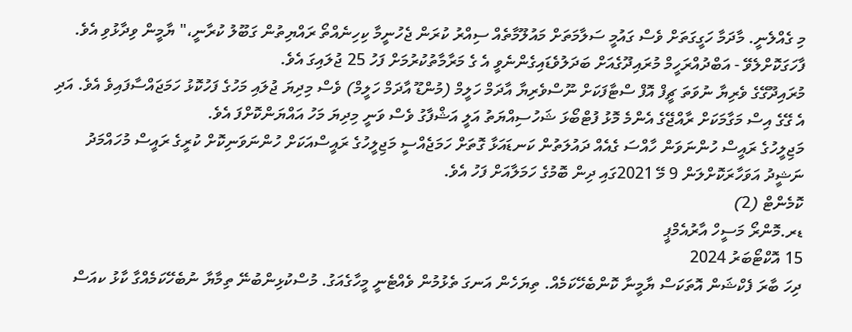މި ގެއްލެނީ. މާދަމާ ހަގީގަތަށް ވެސް ގައުމީ ސަލާމަތަށް މައުލޫމާތެއް ސިއްރު ކުރަން ޖެހުނީމާ ކިހިނެއްތޯ ރައްޔިތުން ގަބޫލު ކުރާނީ،" ޔާމީން ވިދާޅުވި އެވެ.
ފާހަގަކޮށްލެވޭ - އަބްދުއްރަހީމް މުރައިދޫގެއަށް ބަދަލުވެޑައިގެންނެވީ އެ ގެ މަރާމާތުކުރުމަށް ފަހު 25 ޖުލައިގަ އެވެ.
މުރައިދޫގޭގެ ވެރިޔާ ނުވަތަ ޗީފް އޮފް ސްޓާފަކަށް ނޫސްވެރިޔާ އާދަމް ހަލީމް (މުންޑޫ އާދަމް ހަލީމް) ވެސް މިދިޔަ ޖުލައި މަހުގެ ފަހުކޮޅު ހަމަޖައްސާފައިވެ އެވެ. އަދި އެ ގޭގެ އިސް މަގާމަކަށް ރާއްޖޭގެ އެންމެ މޮޅު ފުޓްބޯޅަ ޝަހުސިއްޔަތު އަލީ އަޝްފާގު ވެސް ވަނީ މިދިޔަ މަހު އައްޔަންކޮށްފަ އެވެ.
މަޖިލީހުގެ ރައީސް ހުންނަވަން ހާއްސަ ގެއެއް ދައުލަތުން ކަނޑައަޅާ ގޮތަށް ހަމަޖެއްސީ މަޖިލީހުގެ ރައީސްއަކަށް ހުންނަވަނިކޮށް ކުރީގެ ރައީސް މުހައްމަދު ނަޝީދު އަވަހާރަކޮށްލަން 9 މޭ 2021ގައި ދިން ބޮމުގެ ހަމަލާއަށް ފަހު އެވެ.
ކޮމެންޓް (2)
ޑރ.މޮންރޯ މަސީހް އާރުއެމްޕީ
15 އޮކްޓޯބަރު 2024
ދިހަ ބާރަ ފެކްޝަން އޮތަކަސް ޔާމީނާ ކޮންބެހޭކަމެއް. ތިޔަހެން އަނގަ ތެޅުމުން ވެއްޓެނީ މީހާގެއަގު. މުސްކުޅިންބުނޭ ތިމާޔާ ނުބެހޭކަމެއްގާ ކާޅު ކއަސް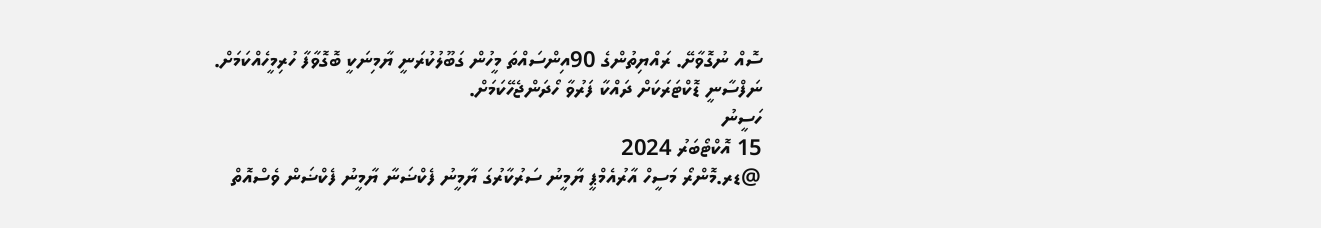ސޮއް ނުގޮވާށޭ. ރައްޔިތުންގެ 90އިންސައްތަ މީހުން ގަބޫލުކުރަނީ ޔާމިނަކީ ބޮގޮވާފާ ހުރިމީހެއްކަމަށް. ނަފްސާނީ ޑޮކްޓަރަކަށް ދައްކާ ފަރުވާ ހޯދަންޖެހޭކަމަށް.
ހަސީނު
15 އޮކްޓޯބަރު 2024
@ޑރ.މޮންރޯ މަސީހް އާރުއެމްޕީ ޔާމީނު ސަރުކާރުގަ ޔާމީނު ފެކްޟަނާ ޔާމީނު ފެކްޟަން ވެސްއޮތް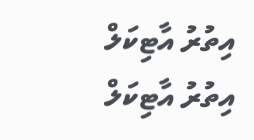އިތުރު އާޓިކަލް
އިތުރު އާޓިކަލް